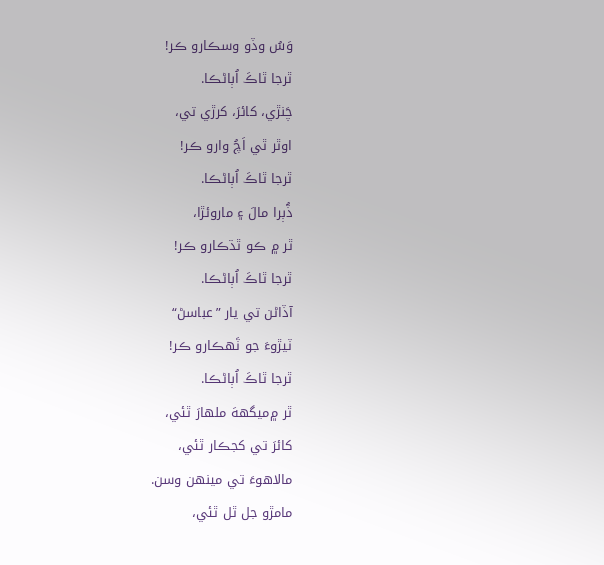وَسُ وڏو وسڪارو ڪر!
ٿرجا ٿاڪَ اُٻاڻڪا.
چَنڙي، کائرَ، کرڙي تي،
اوٿر ٿي اَچُ وارو ڪر!
ٿرجا ٿاڪَ اُٻاڻڪا.
ڏُٻرا مالَ ۽ ماروئڙا،
ٿر ۾ ڪو ٿڌڪارو ڪر!
ٿرجا ٿاڪَ اُٻاڻڪا.
آڏاڻن تي يار ”عباسڻ“
ٽيڙوءَ جو ٽَهڪارو ڪر!
ٿرجا ٿاڪَ اُٻاڻڪا.
ٿر ۾ميگههَ ملهارَ ٿئي،
کائرَ تي کجڪار ٿئي،
مالاهوءَ تي مينهن وسن.
مامڙو جل ٿل ٿئي،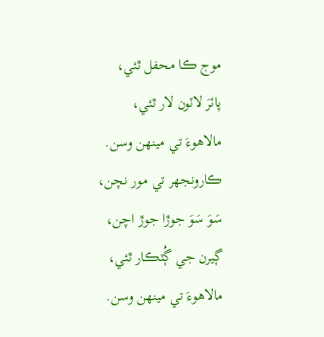موج ڪا محفل ٿئي،
پائرَ لاٽون لار ٿئي،
مالاهوءَ تي مينهن وسن.
ڪارونجھر تي مور نچن،
سَوَ سَوَ جوڙا جوڙ اچن،
ڳيرن جي ڳُٽڪار ٿئي،
مالاهوءَ تي مينهن وسن.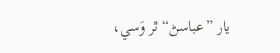يار ”عباسڻ“ ٿر وَسي،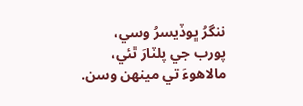ننگرُ ڀوڏيسرُ وسي،
پورب جي پلٽارَ ٿئي،
مالاهوءَ تي مينهن وسن.